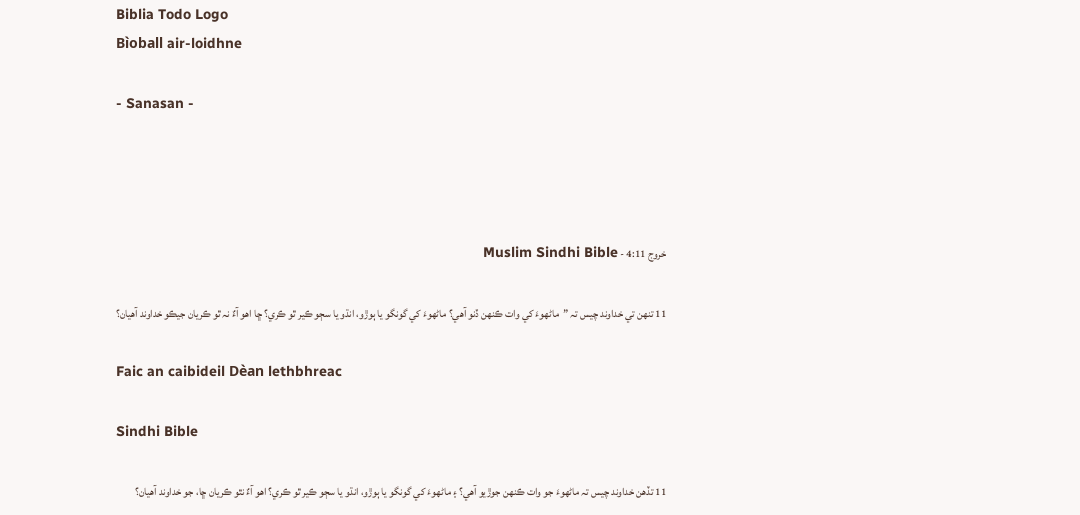Biblia Todo Logo
Bìoball air-loidhne

- Sanasan -




خروج 4:11 - Muslim Sindhi Bible

11 تنهن تي خداوند چيس تہ ”ماڻهوءَ کي وات ڪنهن ڏنو آهي؟ ماڻهوءَ کي گونگو يا ٻوڙو، انڌو يا سڄو ڪير ٿو ڪري؟ ڇا اهو آءٌ نہ ٿو ڪريان جيڪو خداوند آهيان؟

Faic an caibideil Dèan lethbhreac

Sindhi Bible

11 تڏهن خداوند چيس تہ ماڻهوءَ جو وات ڪنهن جوڙيو آهي؟ ۽ ماڻهوءَ کي گونگو يا ٻوڙو، انڌو يا سڄو ڪير ٿو ڪري؟ اهو آءٌ نٿو ڪريان ڇا، جو خداوند آهيان؟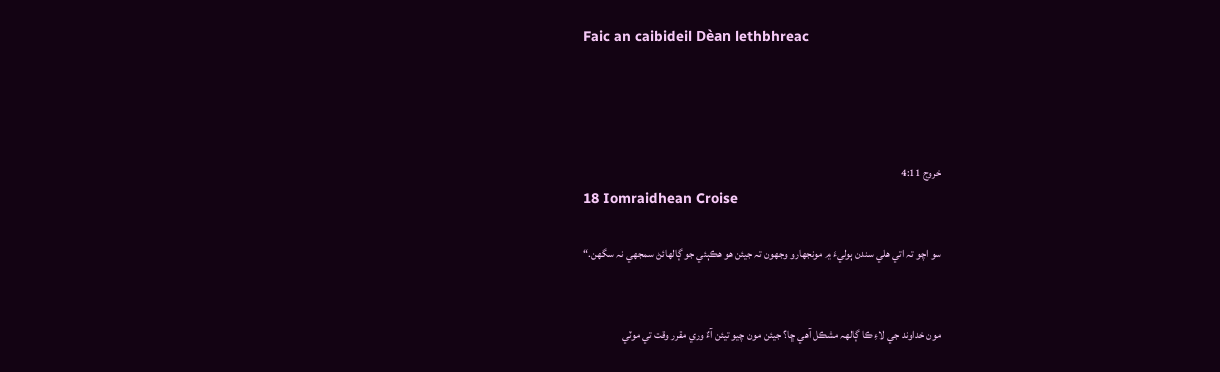Faic an caibideil Dèan lethbhreac




خروج 4:11
18 Iomraidhean Croise

سو اچو تہ اتي هلي سندن ٻوليءَ ۾ مونجھارو وجھون تہ جيئن هو هڪٻئي جو ڳالهائڻ سمجھي نہ سگھن.“


مون خداوند جي لاءِ ڪا ڳالهہ مشڪل آهي ڇا؟ جيئن مون چيو تيئن آءٌ وري مقرر وقت تي موٽي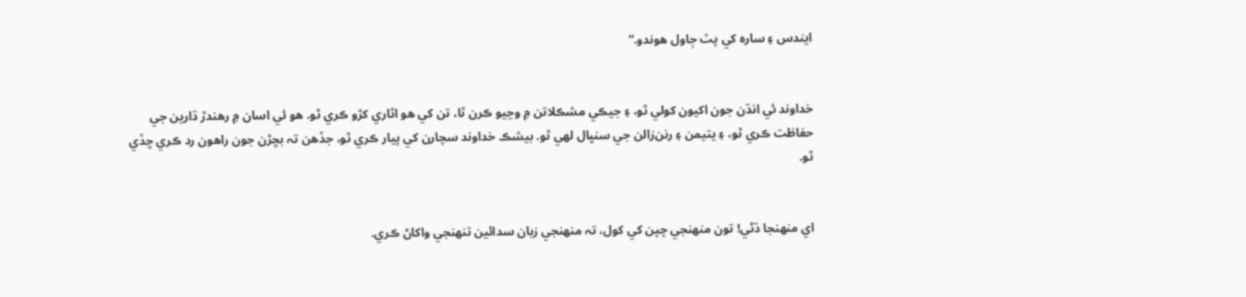ايندس ۽ سارہ کي پٽ ڄاول هوندو.“


خداوند ئي انڌن جون اکيون کولي ٿو، ۽ جيڪي مشڪلاتن ۾ وڃيو ڪرن ٿا، تن کي هو اٿاري کڙو ڪري ٿو. هو ئي اسان ۾ رهندڙ ڌارين جي حفاظت ڪري ٿو، ۽ يتيمن ۽ رنن‌زالن جي سنڀال لهي ٿو. بيشڪ خداوند سچارن کي پيار ڪري ٿو، جڏهن تہ بڇڙن جون راهون رد ڪري ڇڏي ٿو.


اي منهنجا ڌڻي! تون منهنجي چپن کي کول، تہ منهنجي زبان سدائين تنهنجي واکاڻ ڪري.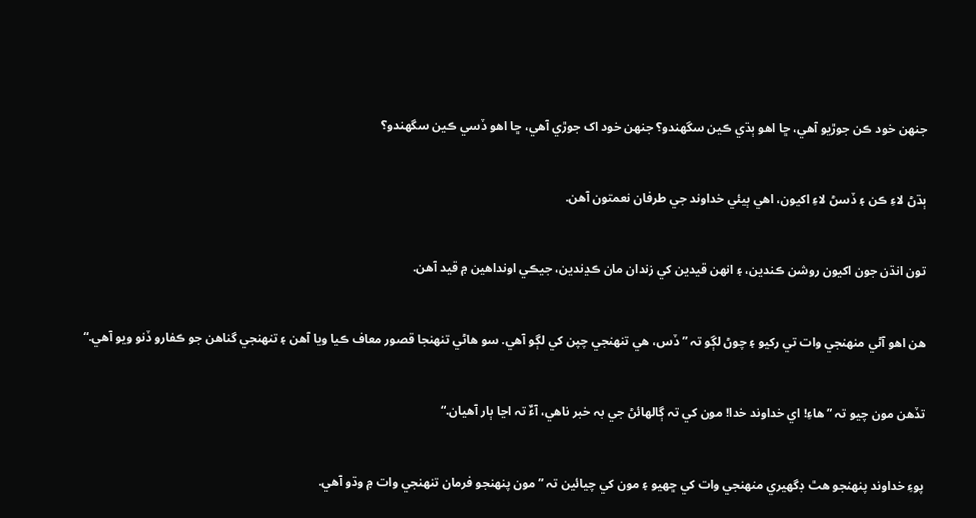جنهن خود ڪن جوڙيو آهي، ڇا اهو ٻڌي ڪين سگھندو؟ جنهن خود اک جوڙي آهي، ڇا اهو ڏسي ڪين سگھندو؟


ٻڌڻ لاءِ ڪن ۽ ڏسڻ لاءِ اکيون، اهي ٻيئي خداوند جي طرفان نعمتون آهن.


تون انڌن جون اکيون روشن ڪندين، ۽ انهن قيدين کي زندان مان ڪڍندين، جيڪي اونداهين ۾ قيد آهن.


هن اهو آڻي منهنجي وات تي رکيو ۽ چوڻ لڳو تہ ”ڏس، هي تنهنجي چپن کي لڳو آهي. سو هاڻي تنهنجا قصور معاف ڪيا ويا آهن ۽ تنهنجي گناهن جو ڪفارو ڏنو ويو آهي.“


تڏهن مون چيو تہ ”هاءِ! اي خداوند خدا! مون کي تہ ڳالهائڻ جي بہ خبر ناهي، آءٌ تہ اڃا ٻار آهيان.“


پوءِ خداوند پنهنجو هٿ ڊگھيري منهنجي وات کي ڇهيو ۽ مون کي چيائين تہ ”مون پنهنجو فرمان تنهنجي وات ۾ وڌو آهي.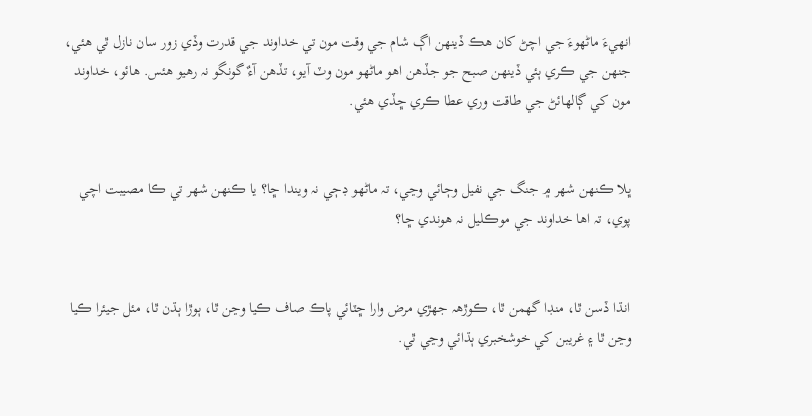انهيءَ ماڻهوءَ جي اچڻ کان هڪ ڏينهن اڳ شام جي وقت مون تي خداوند جي قدرت وڏي زور سان نازل ٿي هئي، جنهن جي ڪري ٻئي ڏينهن صبح جو جڏهن اهو ماڻهو مون وٽ آيو، تڏهن آءٌ گونگو نہ رهيو هئس. هائو، خداوند مون کي ڳالهائڻ جي طاقت وري عطا ڪري ڇڏي هئي.


ڀلا ڪنهن شهر ۾ جنگ جي نفيل وڄائي وڃي، تہ ماڻهو ڊڄي نہ ويندا ڇا؟ يا ڪنهن شهر تي ڪا مصيبت اچي پوي، تہ اها خداوند جي موڪليل نہ هوندي ڇا؟


انڌا ڏسن ٿا، منڊا گھمن ٿا، ڪوڙهہ جهڙي مرض وارا ڇٽائي پاڪ صاف ڪيا وڃن ٿا، ٻوڙا ٻڌن ٿا، مئل جيئرا ڪيا وڃن ٿا ۽ غريبن کي خوشخبري ٻڌائي وڃي ٿي.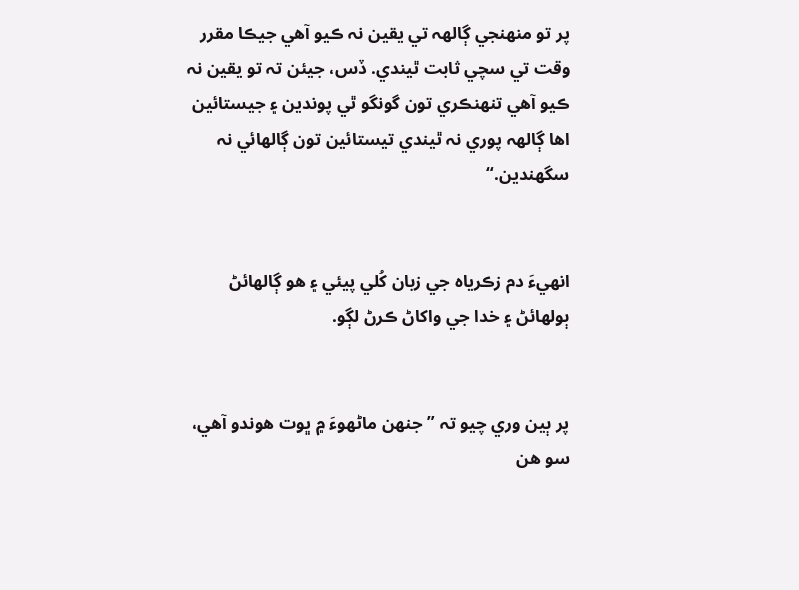پر تو منهنجي ڳالهہ تي يقين نہ ڪيو آهي جيڪا مقرر وقت تي سچي ثابت ٿيندي. ڏس، جيئن تہ تو يقين نہ ڪيو آهي تنهنڪري تون گونگو ٿي پوندين ۽ جيستائين اها ڳالهہ پوري نہ ٿيندي تيستائين تون ڳالهائي نہ سگھندين.“


انهيءَ دم زڪرياہ جي زبان کُلي پيئي ۽ هو ڳالهائڻ ٻولهائڻ ۽ خدا جي واکاڻ ڪرڻ لڳو.


پر ٻين وري چيو تہ ”جنهن ماڻهوءَ ۾ ڀوت هوندو آهي، سو هن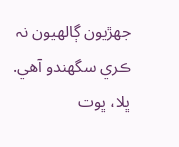جهڙيون ڳالهيون نہ ڪري سگھندو آهي. ڀلا، ڀوت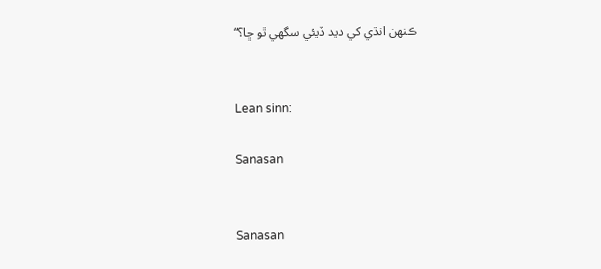ڪنهن انڌي کي ديد ڏيئي سگھي ٿو ڇا؟“


Lean sinn:

Sanasan


Sanasan